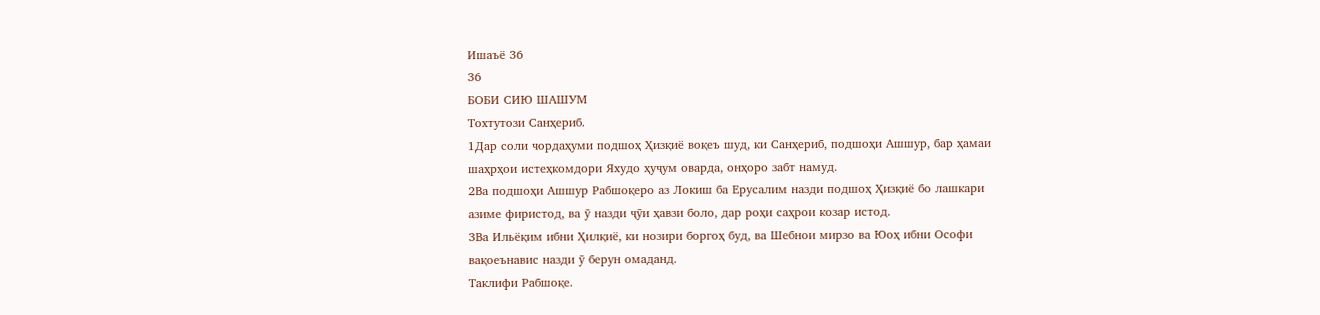Ишаъё 36
36
БОБИ СИЮ ШАШУМ
Тохтутози Санҳериб.
1Дар соли чордаҳуми подшоҳ Ҳизқиё воқеъ шуд, ки Санҳериб, подшоҳи Ашшур, бар ҳамаи шаҳрҳои истеҳкомдори Яхудо ҳуҷум оварда, онҳоро забт намуд.
2Ва подшоҳи Ашшур Рабшоқеро аз Локиш ба Ерусалим назди подшоҳ Ҳизқиё бо лашкари азиме фиристод, ва ӯ назди ҷӯи ҳавзи боло, дар роҳи саҳрои козар истод.
3Ва Ильёқим ибни Ҳилқиё, ки нозири боргоҳ буд, ва Шебнои мирзо ва Юоҳ ибни Ософи вақоеънавис назди ӯ берун омаданд.
Таклифи Рабшоқе.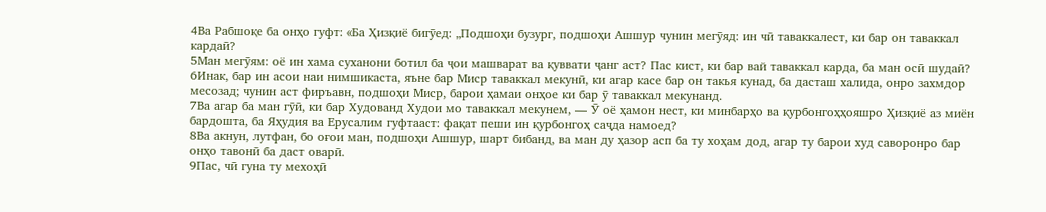4Ва Рабшоқе ба онҳо гуфт: «Ба Ҳизқиё бигӯед: „Подшоҳи бузург, подшоҳи Ашшур чунин мегӯяд: ин чӣ таваккалест, ки бар он таваккал кардаӣ?
5Ман мегӯям: оё ин хама суханони ботил ба ҷои машварат ва қуввати ҷанг аст? Пас кист, ки бар вай таваккал карда, ба ман осӣ шудаӣ?
6Инак, бар ин асои наи нимшикаста, яъне бар Миср таваккал мекунӣ, ки агар касе бар он такья кунад, ба дасташ халида, онро захмдор месозад; чунин аст фиръавн, подшоҳи Миср, барои ҳамаи онҳое ки бар ӯ таваккал мекунанд.
7Ва агар ба ман гӯӣ, ки бар Худованд Худои мо таваккал мекунем, — Ӯ оё ҳамон нест, ки минбарҳо ва қурбонгоҳҳояшро Ҳизқиё аз миён бардошта, ба Яҳудия ва Ерусалим гуфтааст: фақат пеши ин қурбонгоҳ саҷда намоед?
8Ва акнун, лутфан, бо оғои ман, подшоҳи Ашшур, шарт бибанд, ва ман ду ҳазор асп ба ту хоҳам дод, агар ту барои худ саворонро бар онҳо тавонӣ ба даст оварӣ.
9Пас, чӣ гуна ту мехоҳӣ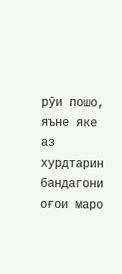рӯи пошо, яъне яке аз хурдтарин бандагони оғои маро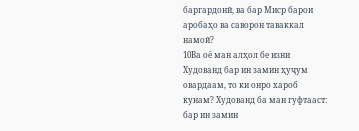баргардонӣ, ва бар Миср барои аробаҳо ва саворон таваккал намоӣ?
10Ва оё ман алҳол бе изни Худованд бар ин замин ҳуҷум овардаам, то ки онро хароб кунам? Худованд ба ман гуфтааст: бар ин замин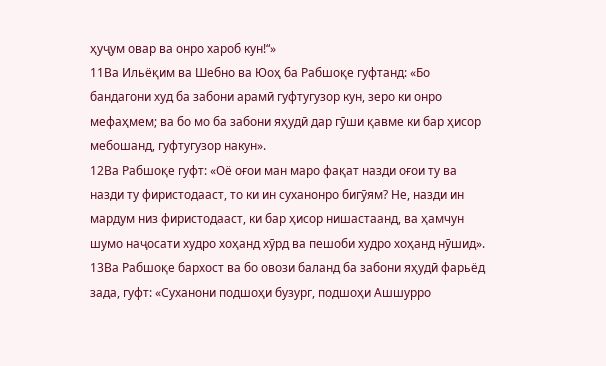ҳуҷум овар ва онро хароб кун!“»
11Ва Ильёқим ва Шебно ва Юоҳ ба Рабшоқе гуфтанд: «Бо бандагони худ ба забони арамӣ гуфтугузор кун, зеро ки онро мефаҳмем; ва бо мо ба забони яҳудӣ дар гӯши қавме ки бар ҳисор мебошанд, гуфтугузор накун».
12Ва Рабшоқе гуфт: «Оё оғои ман маро фақат назди оғои ту ва назди ту фиристодааст, то ки ин суханонро бигӯям? Не, назди ин мардум низ фиристодааст, ки бар ҳисор нишастаанд, ва ҳамчун шумо наҷосати худро хоҳанд хӯрд ва пешоби худро хоҳанд нӯшид».
13Ва Рабшоқе бархост ва бо овози баланд ба забони яҳудӣ фарьёд зада, гуфт: «Суханони подшоҳи бузург, подшоҳи Ашшурро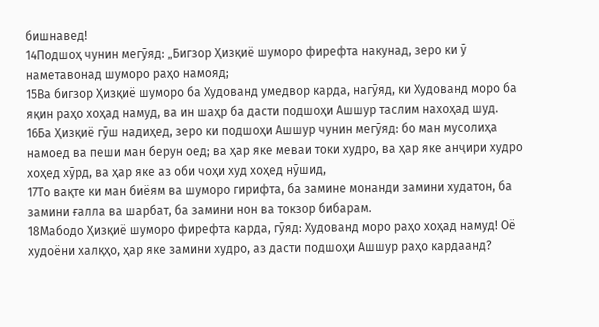бишнавед!
14Подшоҳ чунин мегӯяд: „Бигзор Ҳизқиё шуморо фирефта накунад, зеро ки ӯ наметавонад шуморо раҳо намояд;
15Ва бигзор Ҳизқиё шуморо ба Худованд умедвор карда, нагӯяд, ки Худованд моро ба яқин раҳо хоҳад намуд, ва ин шаҳр ба дасти подшоҳи Ашшур таслим нахоҳад шуд.
16Ба Ҳизқиё гӯш надиҳед, зеро ки подшоҳи Ашшур чунин мегӯяд: бо ман мусолиҳа намоед ва пеши ман берун оед; ва ҳар яке меваи токи худро, ва ҳар яке анҷири худро хоҳед хӯрд, ва ҳар яке аз оби чоҳи худ хоҳед нӯшид,
17То вақте ки ман биёям ва шуморо гирифта, ба замине монанди замини худатон, ба замини ғалла ва шарбат, ба замини нон ва токзор бибарам.
18Мабодо Ҳизқиё шуморо фирефта карда, гӯяд: Худованд моро раҳо хоҳад намуд! Оё худоёни халқҳо, ҳар яке замини худро, аз дасти подшоҳи Ашшур раҳо кардаанд?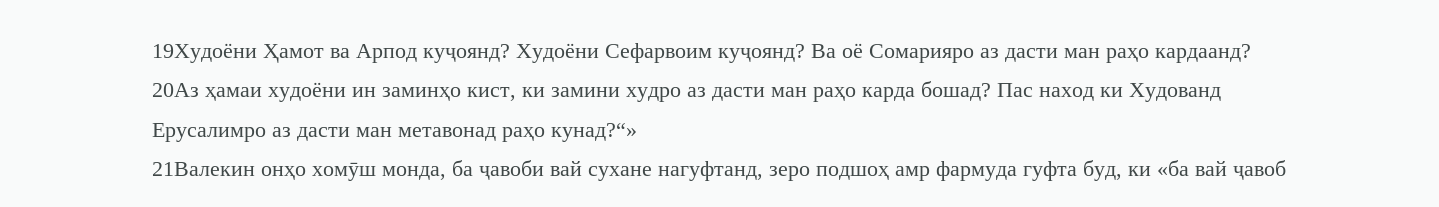19Худоёни Ҳамот ва Арпод куҷоянд? Худоёни Сефарвоим куҷоянд? Ва оё Сомарияро аз дасти ман раҳо кардаанд?
20Аз ҳамаи худоёни ин заминҳо кист, ки замини худро аз дасти ман раҳо карда бошад? Пас наход ки Худованд Ерусалимро аз дасти ман метавонад раҳо кунад?“»
21Валекин онҳо хомӯш монда, ба ҷавоби вай сухане нагуфтанд, зеро подшоҳ амр фармуда гуфта буд, ки «ба вай ҷавоб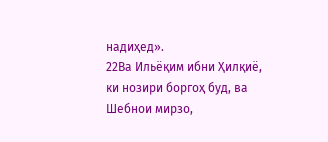надиҳед».
22Ва Ильёқим ибни Ҳилқиё, ки нозири боргоҳ буд, ва Шебнои мирзо,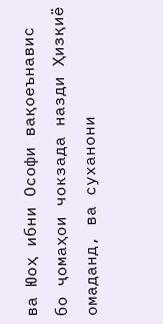ва Юоҳ ибни Ософи вақоеънавис бо ҷомаҳои чокзада назди Ҳизқиё омаданд, ва суханони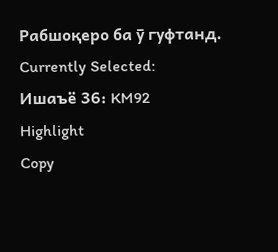Рабшоқеро ба ӯ гуфтанд.
Currently Selected:
Ишаъё 36: KM92
Highlight
Copy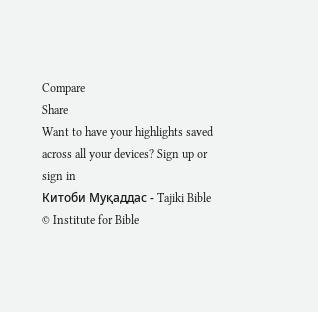Compare
Share
Want to have your highlights saved across all your devices? Sign up or sign in
Китоби Муқаддас - Tajiki Bible © Institute for Bible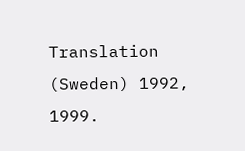Translation (Sweden) 1992, 1999.